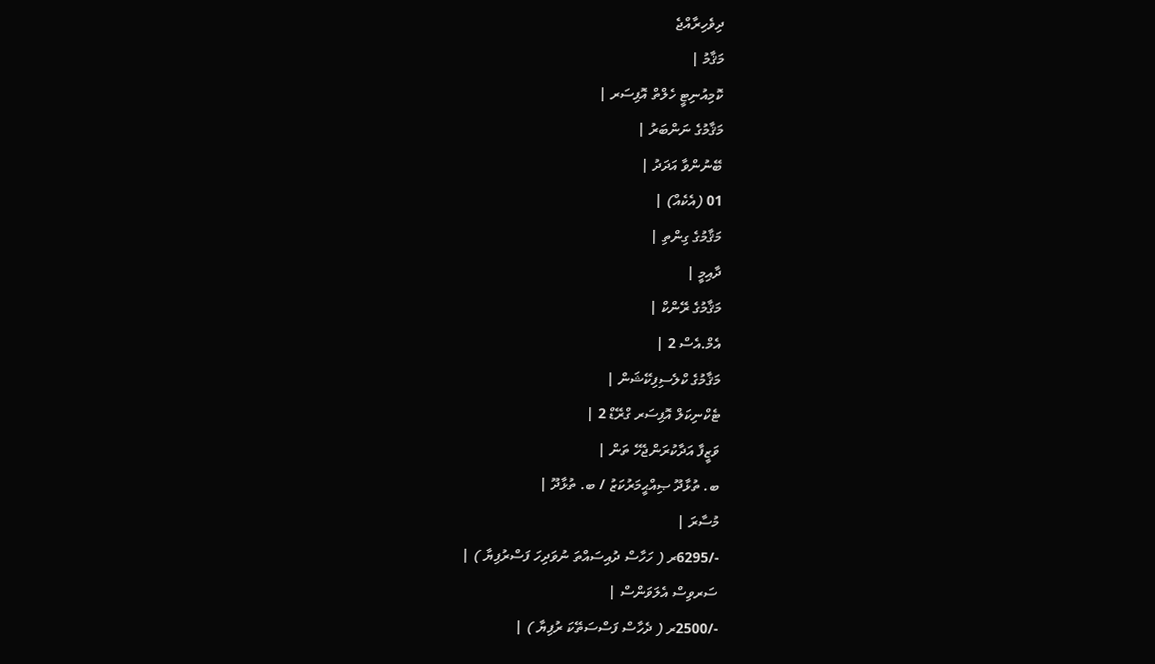ދިވެހިރާއްޖެ
މަޤާމު |
ކޮމިއުނިޓީ ހެލްތް އޮފިސަރ |
މަޤާމުގެ ނަންބަރު |
ބޭނުންވާ އަދަދު |
01 (އެކެއް) |
މަޤާމުގެ ގިންތި |
ދާއިމީ |
މަޤާމުގެ ރޭންކް |
އެމް.އެސް 2 |
މަޤާމުގެ ކްލެސިފިކޭޝަން |
ޓެކްނިކަލް އޮފިސަރ ގްރޭޑް 2 |
ވަޒީފާ އަދާކުރަންޖެހޭ ތަން |
ބ. ތުޅާދޫ ޞިއްޙީމަރުކަޒު / ބ. ތުޅާދޫ |
މުސާރަ |
-/6295ރ ( ހަހާސް ދުއިސައްތަ ނުވަދިހަ ފަސްރުފިޔާ ) |
ސަރވިސް އެލަވަންސް |
-/2500ރ ( ދެހާސް ފަސްސަތޭކަ ރުފިޔާ ) |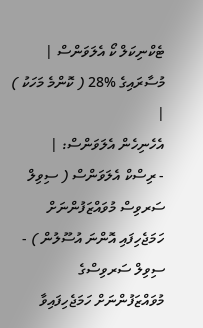ޓެކްނިކަލް ކޯ އެލަވަންސް |
މުސާރައިގެ %28 ( ކޮންމެ މަހަކު ) |
އެހެނިހެން އެލަވަންސް: |
- ރިސްކް އެލަވަންސް ( ސިވިލް ސަރވިސް މުވައްޒަފުންނަށް ހަމަޖެހިފައި އޮންނަ އުސޫލުން ) - ސިވިލް ސަރވިސްގެ މުވައްޒަފުންނަށް ހަމަޖެހިފައިވާ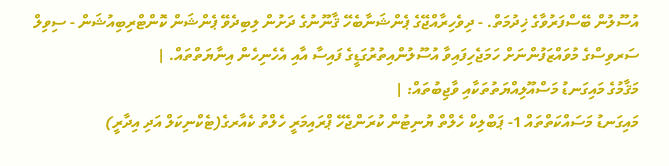އުސޫލުން ބޭސްފަރުވާގެ ޚިދުމަތް. - ދިވެހިރާއްޖޭގެ ޕެންޝަނާބެހޭ ޤާނޫނުގެ ދަށުން ލިބިދެވޭ ޕެންޝަން ކޮންޓްރިބިއުޝަން - ސިވިލް ސަރވިސްގެ މުވައްޒަފުންނަށް ހަމަޖެހިފައިވާ އުސޫލުންއިތުރުގަޑީގެ ފައިސާ އާއި އެހެނިހެން އިނާޔަތްތައް. |
މަޤާމުގެ މައިގަނޑު މަސްއޫލިއްޔަތުތަކާއި ވާޖިބުތައް: |
މައިގަނޑު މަސައްކަތްތައް 1- ޕަބްލިކް ހެލްތް ޔުނިޓުން ކުރަންޖެހޭ ޕްރައިމަރީ ހެލްތު ކެއާރގެ(ޓެކްނިކަލް އަދި އިދާރީ)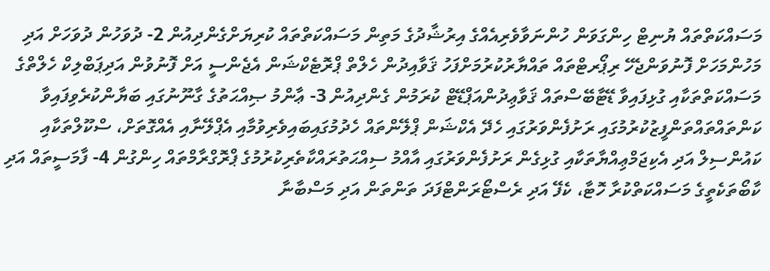މަސައްކަތްތައް ޔުނިޓް ހިންގަވަން ހުންނަވާވެރިއެއްގެ އިރުޝާދުގެ މަތިން މަސައްކަތްތައް ކުރިޔަށްގެންދިއުން 2- ދުވަހުން ދުވަހަށް އަދި މަހުންމަހަށް ފޮނުވަންޖެހޭ ރިޕޯރޓްތައް ތައްޔާރުކުރުމަށްފަހު ޤަވާއިދުން ހެލްތް ޕްރޮޓެކްޝަން އެޖެންސީ އަށް ފޮނުވުން އަދިޕަބްލިކް ހެލްތްގެ މަސައްކަތްތަކާއި ގުޅިފައިވާ ޑޭޓާބޭސްތައް ޤަވާޢިދުންއަޕްޑޭޓް ކުރަމުން ގެންދިއުން 3- ޢާންމު ޞިއްޙަތުގެ ގާނޫނުގައި ބަޔާންކުރެވިފައިވާ ކަންތައްތައްތަންފީޒުކުރުމުގައި ރަށުފެންވަރުގައި ހެދޭ އެކްޝަން ޕްލޭންތައް ހެދުމުގައިބައިވެރިވުމާއި އެޕްލޭނާއި އެއްގޮތަށް، ސްކޫލްތަކާއި ކައުންސިލް އަދި އެކިޖަމްޢިއްޔާތަކާއި ގުޅިގެން ރަށުފެންވަރުގައި އާއްމު ސިއްޙަތުރައްކާތެރިކުރުމުގެ ޕްރޮގްރާމްތައް ހިންގުން 4- ފާމަސީތައް އަދި ކާބޯތަކެތީގެ މަސައްކަތްކުރާ ހޮޓާ، ކެފޭ އަދި ރެސްޓޯރަންޓްފަދަ ތަންތަން އަދި މަސްބާނާ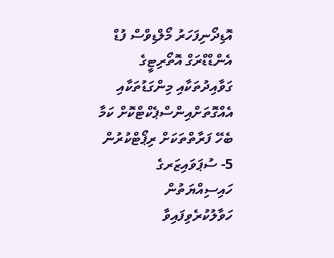އޮޑިދޯނިފަހަރު މޯލްޑިވްސް ފުޑް އެންޑްޑްރަގް އޮތޯރިޓީގެ ގަވާއިދުތަކާއި މިންގަޑުތަކާއި އެއްގޮތަށްއިންސްޕެކްޓްކޮށް ކަމާ ބެހޭ ފަރާތްތަކަށް ރިޕޯޓްކުރުން 5- ސުޕަވައިޒަރގެ ހައިސިއްޔަތުން ހަވާލުކުރެވިފައިވާ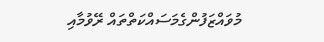މުވައްޒަފުންގެމަސައްކަތްތައް ރޭވުމާއި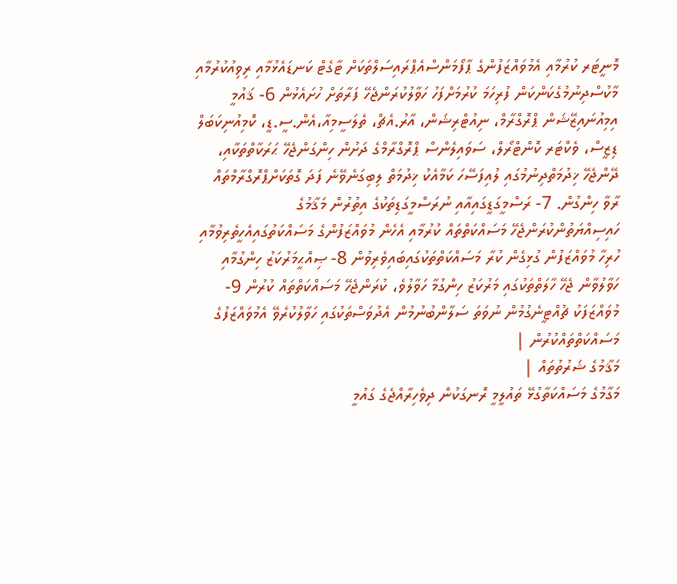މޮނީޓަރ ކުރުމާއި އެމުވައްޒަފުންގެ ޕާފޯމަންސްއެޕްރައިސަލްތަކަށް ޓާގެޓް ކަނޑައެޅުމާއި ރިވިއުކުރުމާއި މާކުސްދިނުމުގެކަންކަން ފުރިހަމަ ކުރުމަށްފަހު ހަވާލުކުރަންޖެހޭ ފަރާތަށް ހުށައެޅުން 6- ޤައުމީ އިމިއުނައިޒޭޝަން ޕްރޮގްރާމް، ނިއުޓްރިޝަން، އާރު.އެޗް، ތެލަސީމިއާ،އެން.ސީ.ޑީ، ކޮމިއުނިކަބަލް ޑިޒީސް، ވެކްޓަރ ކޮންޓްރޯލް، ސަވައިލެންސް ޕްރޮގްރާމްގެ ދަށުން ހިންގަންޖެހޭ ޙަރަކާތްތަކާއި، ދޭންޖެހޭ ޚިދުމަތްދިނުމުގައި ލުއިފަސޭހަ ކަމާއެކު ޚިދުމަތް ލިބިގަނެވޭނެ ފަދަ ގޮތަކަށްޕްރޮގްރާމްތައް ރާވާ ހިންގުން. 7- ރަސްމީގަޑީގައިއާއި ނުރަސްމީގަޑިތަކުގެ އިތުރުން މަޤާމުގެ ހައިސިއްޔަތުންކުރަންޖެހޭ މަސައްކަތްތައް ކުރުމާއި އެހެން މުވައްޒަފުންގެ މަސައްކަތުގައިއެހީތެރިވުމާއި ހުރިހާ މުވައްޒަފުން ގުޅިގެން ކުރާ މަސައްކަތްތަކުގައިބައިވެރިވުން 8- ޞިއްޙީމަރުކަޒު ހިންގުމާއި ހަވާލުވާން ޖެހޭ ހާލަތްތަކުގައި މަރުކަޒު ހިންގުމާ ހަވާލުވެ، ކުރަންޖެހޭ މަސައްކަތްތައް ކުރުން 9- މުވައްޒަފަކު ޗުއްޓީނެގުމުން ނުވަތަ ސަލާންބުނުމުން އެދުވަސްތަކުގައި ހަވާލުކުރެވޭ އެމުވައްޒަފުގެ މަސައްކަތްތައްކުރުން |
މަޤާމުގެ ޝަރުތުތައް |
މަގާމުގެ މަސައްކަތާގުޅޭ ތައުލީމީ ރޮނގަކުން ދިވެހިރާއްޖެގެ ގައުމީ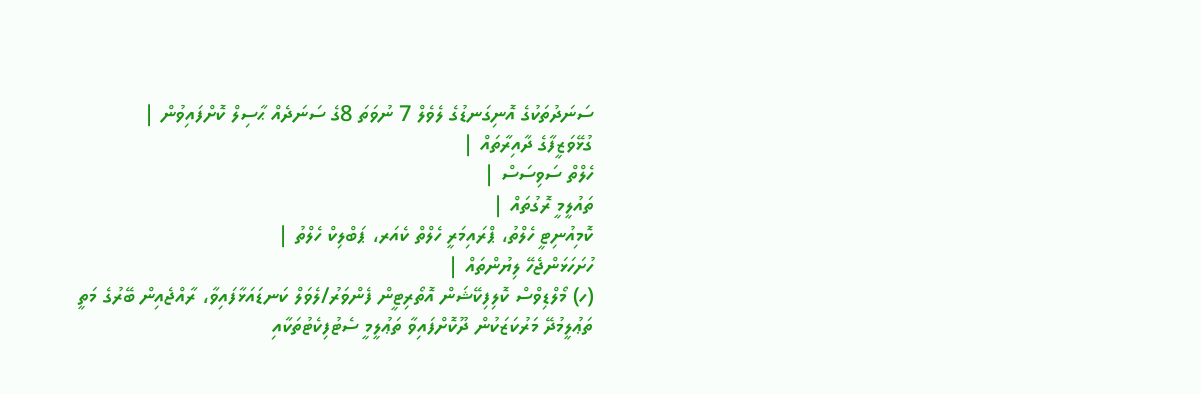ސަނަދުތަކުގެ އޮނިގަނޑުގެ ލެވެލް 7 ނުވަތަ 8ގެ ސަނަދެއް ޙާސިލް ކޮށްފައިވުން |
ގުޅޭވަޒީފާގެ ދާއިރާތައް |
ހެލްތް ސަވިސަސް |
ތައުލީމީ ރޮގުތައް |
ކޮމިއުނިޓީ ހެލްތު، ޕްރައިމަރީ ހެލްތް ކެއަރ، ޕަބްލިކް ހެލްތު |
ހުށަހަޅަންޖެހޭ ލިޔުންތައް |
(ހ) މޯލްޑިވްސް ކޮލިފިކޭޝަން އޮތޯރިޓީން ފެންވަރު/ލެވަލް ކަނޑައަޅާފައިވާ، ރާއްޖެއިން ބޭރުގެ މަތީ ތަޢުލީމުދޭ މަރުކަޒަކުން ދޫކޮށްފައިވާ ތަޢުލީމީ ސެޓުފިކެޓުތަކާއި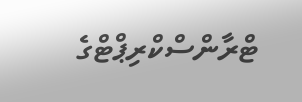ޓްރާންސްކްރިޕްޓްގެ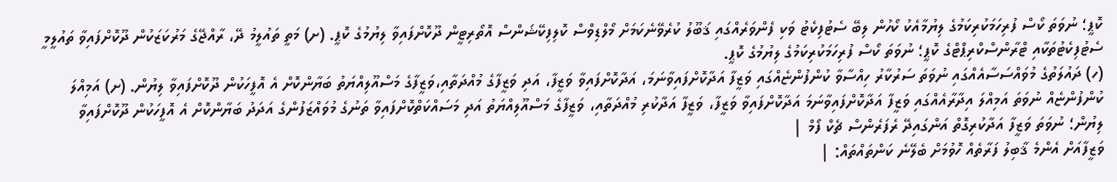ކޮޕީ؛ ނުވަތަ ކޯސް ފުރިހަމަކުރިކަމުގެ ލިޔުމާއެކު ކޯހުން ލިބޭ ސެޓުފިކެޓު ވަކި ފެންވަރެއްގައި ޤަބޫލު ކުރެވޭނެކަމަށް މޯލްޑިވްސް ކޮލިފިކޭޝަންސް އޮތޯރިޓީން ދޫކޮށްފައިވާ ލިޔުމުގެ ކޮޕީ. (ށ) މަތީ ތައުލީމު ދޭ، ރާއްޖޭގެ މަރުކަޒަކުން ދޫކޮށްފައިވާ ތައުލީމީ ސެޓުފިކެޓުތަކާއި ޓްރާންސްކްރިޕްޓްގެ ކޮޕީ؛ ނުވަތަ ކޯސް ފުރިހަމަކުރިކަމުގެ ލިޔުމުގެ ކޮޕީ.
(ހ) ދައުލަތުގެ މުވައްސަސާއެއްގައި ނުވަތަ ސަރުކާރު ހިއްސާވާ ކުންފުންޏެއްގައި ވަޒީފާ އަދާކޮށްފައިވާނަމަ، އަދާކޮށްފައިވާ ވަޒީފާ، އަދި ވަޒީފާގެ މުއްދަތާއި،ވަޒީފާގެ މަސްއޫލިއްޔަތު ބަޔާންކޮށް އެ އޮފީހަކުން ދޫކޮށްފައިވާ ލިޔުން. (ށ) އަމިއްލަ ކުންފުންޏެއް ނުވަތަ އަމިއްލަ އިދާރާއެއްގައި ވަޒީފާ އަދާކޮށްފައިވާނަމަ އަދާކޮށްފައިވާ ވަޒީފާ، ވަޒީފާ އަދާކުރި މުއްދަތާއި، ވަޒީފާގެ މަސްއޫލިއްޔަތު އަދި މަސައްކަތްކޮށްފައިވާ ތަނުގެ މުވައްޒަފުންގެ އަދަދު ބަޔާންކޮށް އެ އޮފީހަކުން ދޫކޮށްފައިވާ ލިޔުން؛ ނުވަތަ ވަޒީފާ އަދާކުރިގޮތް އަންގައިދޭ ރެފަރެންސް ޗެކް ފޯމް |
ވަޒީފާއަށް އެންމެ ޤާބިލު ފަރާތެއް ހޮވުމަށް ބެލޭނެ ކަންތައްތައް: |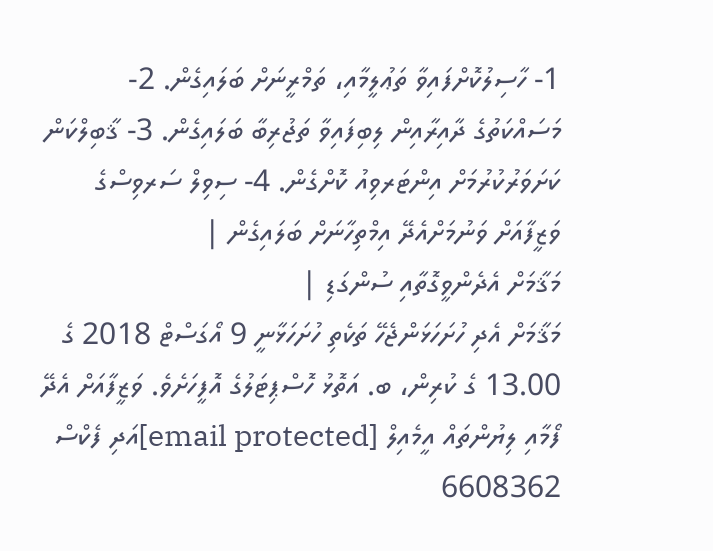1- ހާސިލުކޮށްފައިވާ ތަޢުލީމާއި، ތަމްރީނަށް ބަލައިގެން. 2- މަސައްކަތުގެ ދާއިރާއިން ލިބިފައިވާ ތަޖުރިބާ ބަލައިގެން. 3- ޤާބިލްކަން ކަށަވަރުކުރުމަށް އިންޓަރވިއު ކޮށްގެން. 4- ސިވިލް ސަރވިސްގެ ވަޒީފާއަށް ވަނުމަށްއެދޭ އިމްތިހާނަށް ބަލައިގެން |
މަޤާމަށް އެދެންވީގޮތާއި ސުންގަޑި |
މަޤާމަށް އެދި ހުށަހަޅަންޖެހޭ ތަކެތި ހުށަހަޅާނީ 9 އޯގަސްޓް 2018 ގެ 13.00 ގެ ކުރިން، ބ. އަތޮޅު ހޮސްޕިޓަލުގެ އޮފީހަށެވެ. ވަޒީފާއަށް އެދޭ ފޯމާއި ލިޔުންތައް އީމެއިލް [email protected]އަދި ފެކްސް 6608362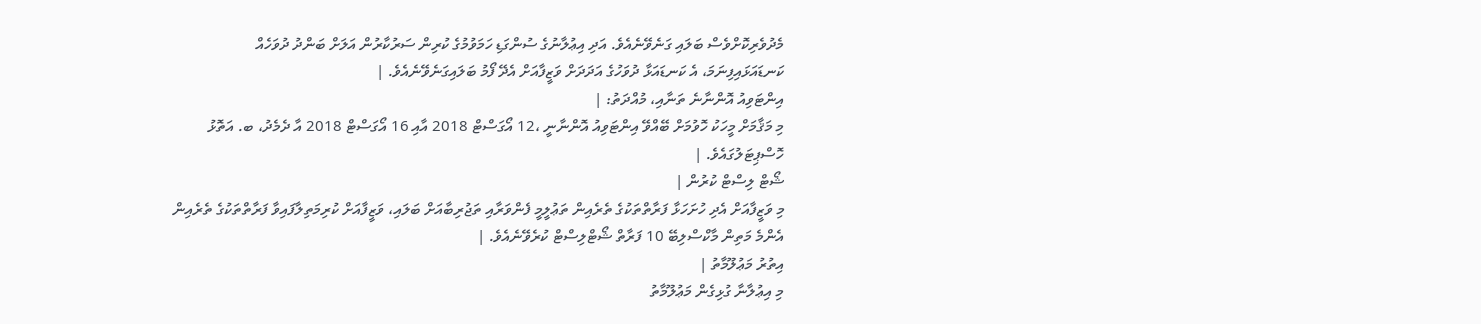މެދުވެރިކޮށްވެސް ބަލައި ގަނެވޭނެއެވެ. އަދި އިޢުލާނުގެ ސުންގަޑި ހަމަވުމުގެ ކުރިން ސަރުކާރުން އަލަށް ބަންދު ދުވަހެއް ކަނޑައަޅައިފިނަމަ، އެ ކަނޑައަޅާ ދުވަހުގެ އަދަދަށް ވަޒީފާއަށް އެދޭ ފޯމު ބަލައިގަނެވޭނެއެވެ. |
އިންޓަވިއު އޮންނާނެ ތަނާއި، މުއްދަތު: |
މި މަޤާމަށް މީހަކު ހޮވުމަށް ބޭއްވޭ އިންޓަވިއު އޮންނާނީ ،12 އޯގަސްޓް 2018 އާއި 16 އޯގަސްޓް 2018 އާ ދެމެދު، ބ. އަތޮޅު ހޮސްޕިޓަލުގައެވެ. |
ޝޯޓް ލިސްޓް ކުރުން |
މި ވަޒީފާއަށް އެދި ހުށަހަޅާ ފަރާތްތަކުގެ ތެރެއިން ތަޢުލީމީ ފެންވަރާއި ތަޖުރިބާއަށް ބަލައި، ވަޒީފާއަށް ކުރިމަތިލާފައިވާ ފަރާތްތަކުގެ ތެރެއިން އެންމެ މަތިން މާކްސްލިބޭ 10 ފަރާތް ޝޯޓްލިސްޓް ކުރެވޭނެއެވެ. |
އިތުރު މަޢުލޫމާތު |
މި އިޢުލާނާ ގުޅިގެން މަޢުލޫމާތު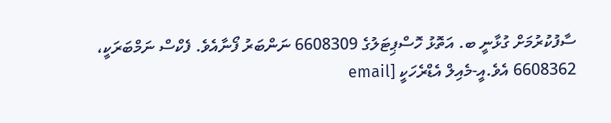ސާފުކުރުމަށް ގުޅާނީ ބ. އަތޮޅު ހޮސްޕިޓަލުގެ 6608309 ނަންބަރު ފޯނާއެވެ. ފެކްސް ނަމްބަރަކީ، 6608362 އެވެ.އީ-މެއިލް އެޑްރެހަކީ [email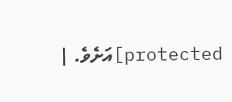protected]އަށެވެ. |